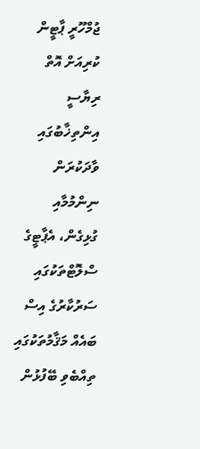ޖުމްހޫރީ ޕާޓީން ކުރިއަށް އޮތް ރިޔާސީ އިންތިޚާބުގައި ވާދަކުރަން ނިންމުމާއި ގުޅިގެން، އެޕާޓީގެ ސްލޮޓްތަކުގައި ސަރުކާރުގެ އިސް ބައެއް މަޤާމުތަކުގައި ތިއްބެވި ބޭފުޅުން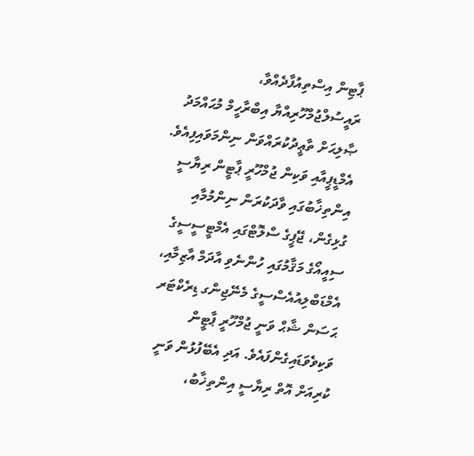ޕާޓިން އިސްތިއުފާދެއްވާ، ރައީސުލްޖުމްހޫރިއްޔާ އިބްރާހީމް މުޙައްމަދު ޞާލިޙަށް ތާޢީދުކުރައްވަން ނިންމަވައިފިއެވެ.
އެމްޑީޕީއާއި ވަކިން ޖުމްހޫރީ ޕާޓީން ރިޔާސީ އިންތިޚާބުގައި ވާދަކުރަން ނިންމުމާއި ގުޅިގެން، ޖޭޕީގެ ސްލޮޓްގައި އެމްޓީސީސީގެ ސިއީއޯގެ މަޤާމުގައި ހުންނެވި އާދަމް އާޒިމާއި، އެމްޑަބްލިއުއެސްސީގެ މެނޭޖިންގ ޑިރެކްޓަރ ޙަސަން ޝާޙް ވަނީ ޖުމްހޫރީ ޕާޓީން ވަކިވެވަޑައިގެންފައެވެ. އަދި އެބޭފުޅުން ވަނީ ކުރިއަށް އޮތް ރިޔާސީ އިންތިޚާބު،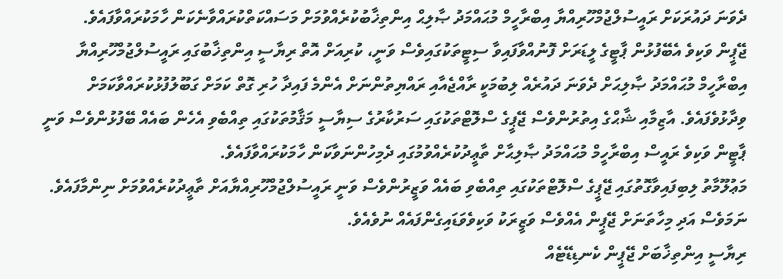ދެވަނަ ދައުރަކަށް ރައީސުލްޖުމްހޫރިއްޔާ އިބްރާހީމް މުޙައްމަދު ޞާލިޙް އިންތިޚާބުކުރެއްވުމަށް މަސައްކަތްކުރައްވާނެކަން ހާމަކުރައްވާފައެވެ.
ޖޭޕީން ވަކިވެ އެބޭފުޅުން ޕާޓީގެ ލީޑަރަށް ފޮނުއްވާފައިވާ ސިޓީތަކުގައިވެސް ވަނީ، ކުރިއަށް އޮތް ރިޔާސީ އިންތިޚާބުގައި ރައީސުލްޖުމްހޫރިއްޔާ އިބްރާހީމް މުޙައްމަދު ޞާލިޙަށް ދެވަނަ ދައުރެއް ލިބުމަކީ ރާއްޖެއާއި ރައްޔިތުންނަށް އެންމެ ފައިދާ ހުރި ގޮތް ކަމަށް ގަބޫލުފުޅުކުރައްވާކަމަށް ވިދާޅުވެފައެވެ. އާޒިމާއި ޝާޙްގެ އިތުރުންވެސް ޖޭޕީގެ ސްލޮޓްތަކުގައި ސަރުކާރުގެ ސިޔާސީ މަޤާމުތަކުގައި ތިއްބެވި އެހެން ބައެއް ބޭފުޅުންވެސް ވަނީ ޕާޓީން ވަކިވެ ރައީސް އިބްރާހީމް މުޙައްމަދު ޞާލިޙާށް ތާޢީދުކުރެއްވުމުގައި ދެމިހުންނަވާކަން ހާމަކުރައްވާފައެވެ.
މަޢުލޫމާތު ލިބިފައިވާގޮތުގައި ޖޭޕީގެ ސްލޮޓްތަކުގައި ތިއްބެވި ބައެއް ވަޒީރުންވެސް ވަނީ ރައީސުލްޖުމްހޫރިއްޔާއަށް ތާޢީދުކުރެއްވުމަށް ނިންމާފައެވެ. ނަމަވެސް އަދި މިހާތަނަށް ޖޭޕީން އެއްވެސް ވަޒީރަކު ވަކިވެވަޑައިގެންފައެއް ނުވެއެވެ.
ރިޔާސީ އިންތިޚާބަށް ޖޭޕީން ކެނޑިޑޭޓެއް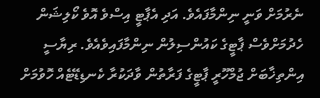ނެރުމަށް ވަނީ ނިންމާފައެވެ. އަދި އެޕާޓީ އިސްވެ އޮވެ ކޯލިޝަން ހެދުމަށްވެސް ޕާޓީގެ ކައުންސިލުން ނިންމާފައިވެއެވެ. ރިޔާސީ އިންތިޚާބަށް ޖުމްހޫރީ ޕާޓީގެ ފަރާތުން ވާދަކުރާ ކެނޑިޑޭޓެއް ހޮވުމަށް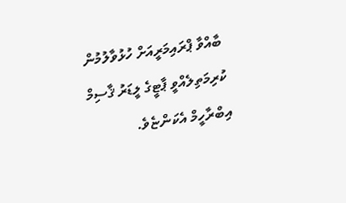ބާއްވާ ޕްރައިމަރީއަށް ހުޅުވާލުމުން ކުރިމަތިލެއްވީ ޕާޓީގެ ލީޑަރު ޤާސިމް އިބްރާހީމް އެކަންޏެވެ.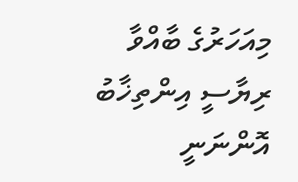މިއަހަރުގެ ބާއްވާ ރިޔާސީ އިންތިޚާބު އޮންނަނީ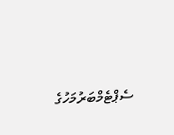ސެޕްޓެމްބަރުމަހުގެ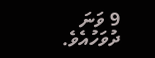9 ވަނަ ދުވަހުއެވެ.